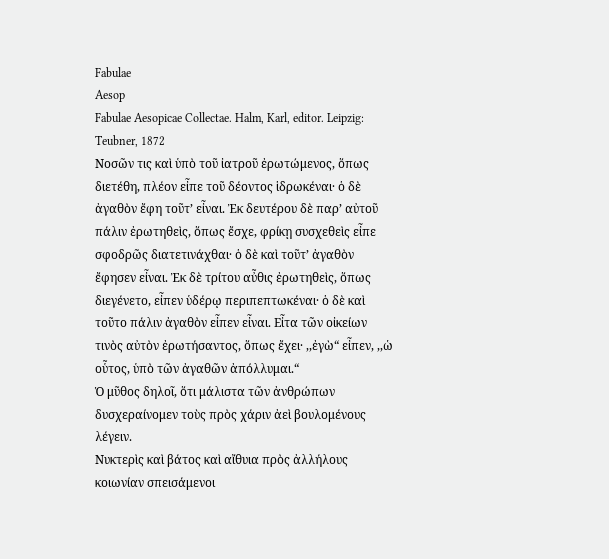Fabulae
Aesop
Fabulae Aesopicae Collectae. Halm, Karl, editor. Leipzig: Teubner, 1872
Νοσῶν τις καὶ ὑπὸ τοῦ ἰατροῦ ἐρωτώμενος, ὅπως διετέθη, πλέον εἶπε τοῦ δέοντος ἱδρωκέναι· ὁ δὲ ἀγαθὸν ἔφη τοῦτʼ εἶναι. Ἐκ δευτέρου δὲ παρʼ αὐτοῦ πάλιν ἐρωτηθεὶς, ὅπως ἔσχε, φρίκῃ συσχεθεὶς εἶπε σφοδρῶς διατετινάχθαι· ὁ δὲ καὶ τοῦτʼ ἀγαθὸν ἔφησεν εἶναι. Ἐκ δὲ τρίτου αὖθις ἐρωτηθεὶς, ὅπως διεγένετο, εἶπεν ὑδέρῳ περιπεπτωκέναι· ὁ δὲ καὶ τοῦτο πάλιν ἀγαθὸν εἶπεν εἶναι. Εἶτα τῶν οἰκείων τινὸς αὐτὸν ἐρωτήσαντος, ὅπως ἔχει· ,,ἐγὼ“ εἶπεν, ,,ὡ οὗτος, ὑπὸ τῶν ἀγαθῶν ἀπόλλυμαι.“
Ὁ μῦθος δηλοῖ, ὅτι μάλιστα τῶν ἀνθρώπων δυσχεραίνομεν τοὺς πρὸς χάριν ἀεὶ βουλομένους λέγειν.
Νυκτερὶς καὶ βάτος καὶ αἴθυια πρὸς ἀλλήλους κοιωνίαν σπεισάμενοι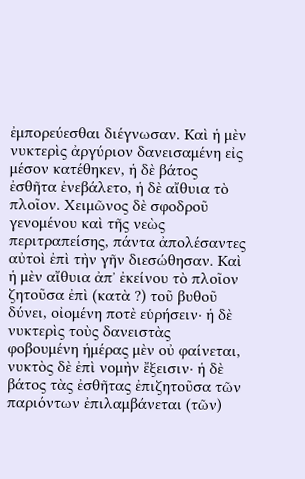ἐμπορεύεσθαι διέγνωσαν. Καὶ ἡ μὲν νυκτερὶς ἀργύριον δανεισαμένη εἰς μέσον κατέθηκεν, ἡ δὲ βάτος ἐσθῆτα ἐνεβάλετο, ἡ δὲ αἴθυια τὸ πλοῖον. Χειμῶνος δὲ σφοδροῦ γενομένου καὶ τῆς νεὼς περιτραπείσης, πάντα ἀπολέσαντες αὐτοὶ ἐπὶ τὴν γῆν διεσώθησαν. Καὶ ἡ μὲν αἴθυια ἀπʼ ἐκείνου τὸ πλοῖον ζητοῦσα ἐπὶ (κατὰ ?) τοῦ βυθοῦ δύνει, οἰομένη ποτὲ εὑρήσειν· ἡ δὲ νυκτερὶς τοὺς δανειστὰς φοβουμένη ἡμέρας μὲν οὐ φαίνεται, νυκτὸς δὲ ἐπὶ νομὴν ἔξεισιν· ἡ δὲ βάτος τὰς ἐσθῆτας ἐπιζητοῦσα τῶν παριόντων ἐπιλαμβάνεται (τῶν)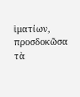ἱματίων, προσδοκῶσα τὰ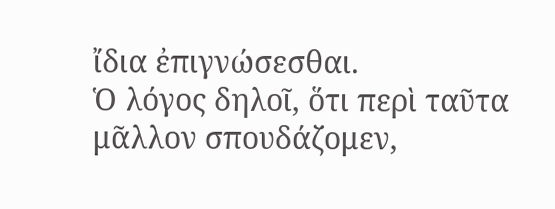ἴδια ἐπιγνώσεσθαι.
Ὁ λόγος δηλοῖ, ὅτι περὶ ταῦτα μᾶλλον σπουδάζομεν,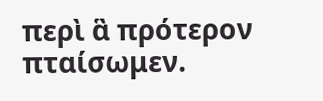περὶ ἃ πρότερον πταίσωμεν.